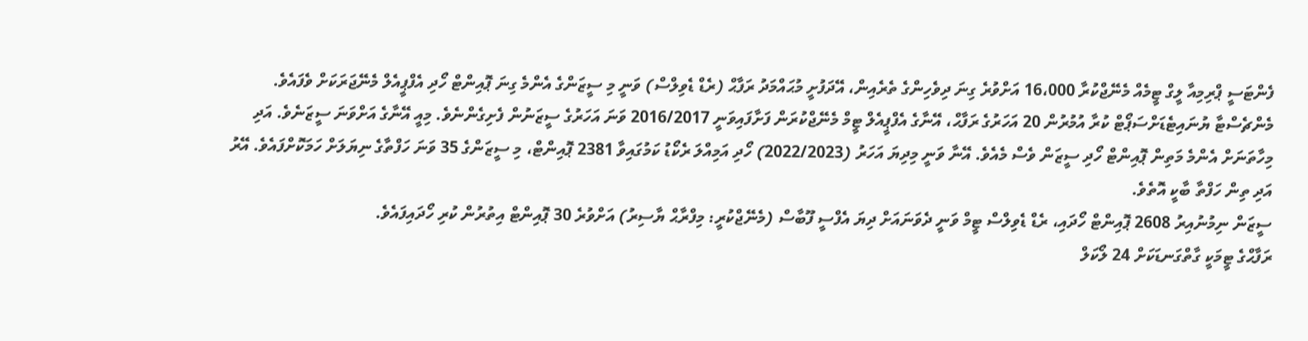ފެންޓަސީ ޕްރިމިއާ ލީގް ޓީމެއް މެނޭޖްކުރާ 16،000 އަށްވުރެ ގިނަ ދިވެހިންގެ ތެރެއިން، އޭދަފުށީ މުޙައްމަދު ރަފާޙް (ރެޑް ޑެވިލްސް) ވަނީ މި ސީޒަންގެ އެންމެ ގިނަ ޕޮއިންޓް ހޯދި އެފްޕީއެލް މެނޭޖަރަކަށް ވެފައެވެ.
މެންޗެސްޓާ ޔުނައިޓެޑަށްސަޕޯޓް ކުރާ އުމުރުން 20 އަހަރުގެ ރަފާޙް، އޭނާގެ އެފްޕީއެލް ޓީމް މެނޭޖްކުރަން ފަށާފައިވަނީ 2016/2017 ވަނަ އަހަރުގެ ސީޒަނުން ފެށިގެންނެވެ. މިއީ އޭނާގެ އަށްވަނަ ސީޒަނެވެ. އަދި މިހާތަނަށް އެންމެ މަތިން ޕޮއިންޓް ހޯދި ސީޒަން ވެސް މެއެވެ. އޭނާ ވަނީ މިދިޔަ އަހަރު (2022/2023) ހޯދި އަމިއްލަ ރެކޯޑު ކަމުގައިވާ 2381 ޕޮއިންޓް، މި ސީޒަންގެ 35 ވަނަ ހަފްތާގެ ނިޔަލަށް ހަމަކޮށްފައެވެ. އޭރު އަދި ތިން ހަފްތާ ބާކީ އޮތެވެ.
ސީޒަން ނިމުނުއިރު 2608 ޕޮއިންޓް ހޯދައި، ރެޑް ޑެވިލްސް ޓީމް ވަނީ ދެވަނައަށް ދިޔަ އެފްސީ ފޫބާސް (މެނޭޖްކުރީ: މިފްރާޙް ޔާސިރު) އަށްވުރެ 30 ޕޮއިންޓް އިތުރުން ކުރި ހޯދައިފައެވެ.
ރަފާޙްގެ ޓީމަކީ ގާތްގަނޑަކަށް 24 ލޯކަލް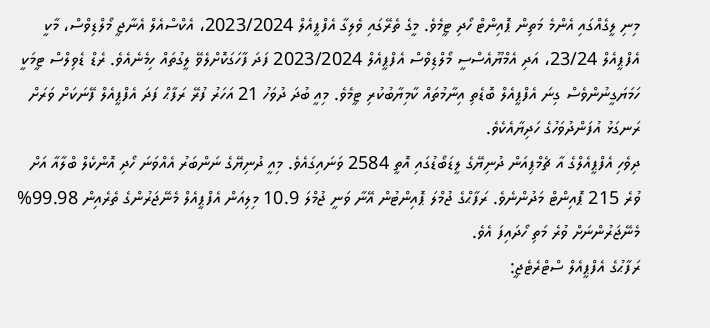މިނި ލީގެއްގައި އެންމެ މަތިން ޕޮއިންޓް ހޯދި ޓީމެވެ. މީގެ ތެރޭގައި ވެލިގާ އެފްޕީއެލް 2023/2024، އެކްސްއެލް އެނާޖީ މޯލްޑިވްސް، މާކީ އެފްޕީއެލް 23/24، އަދި އެމްޔޫއެސްސީ މޯލްޑިވްސް އެފްޕީއެލް 2023/2024 ފަދަ ފާހަގަކޮށްލެވޭ ލީގުތައް ހިމެނެއެވެ. ރެޑް ޑެވިލްސް ޓީމަކީ ހަމަޔަގީނުންވެސް ގިނަ އެފްޕީއެލް ބޮޑެތި އިނާމުތައް ކާމިޔާބުކުރި ޓީމެވެ. މިއީ ބުދަ ދުވަހު 21 އަހަރު ފުރޭ ރަފާޙް ފަދަ އެފްޕީއެލް ފޭނަކަށް ވަރަށް ރަނގަޅު އުފަންދުވަހުގެ ހަދިޔާއެކެވެ.
ދިވެހި އެފްޕީއެލްގެ އާ ޗެމްޕިއަން ދުނިޔޭގެ ލީޑަބޯޑުގައި އޮތީ 2584 ވަނައިގައެވެ. މިއީ ދުނިޔޭގެ ނަންބަރު އެއްވަނަ ހޯދި އޮންކެލް ބްލާއާ އަށް ވުރެ 215 ޕޮއިންޓް މަދުންނެވެ. ރަފާޙްގެ ޖުމްލަ ޕޮއިންޓުން އޭނާ ވަނީ ޖުމްލަ 10.9 މިލިއަން އެފްޕީއެލް މެނޭޖަރުންގެ ތެރެއިން 99.98% މެނޭޖަރުންނަށް ވުރެ މަތި ހޯދައިފަ އެވެ.
ރަފާޙުގެ އެފްޕީއެލް ސްޓްރެޓެޖީ: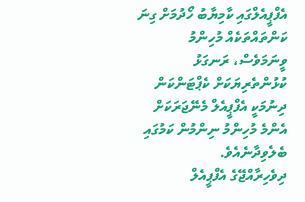އެފްޕީއެލްގައި ކާމިޔާބު ހޯދުމަށް ގިނަ ކަންތައްތަކެއް މުހިންމު ވީނަމަވެސް، ރަނގަޅު ކުޅުންތެރިޔަކަށް ކެޕްޓަންކަން ދިނުމަކީ އެފްޕީއެލް މެނޭޖަރަކަށް އެންމެ މުހިންމު ނިންމުން ކަމުގައި ބެލެވިދާނެއެވެ.
ދިވެހިރާއްޖޭގެ އެފްޕީއެލް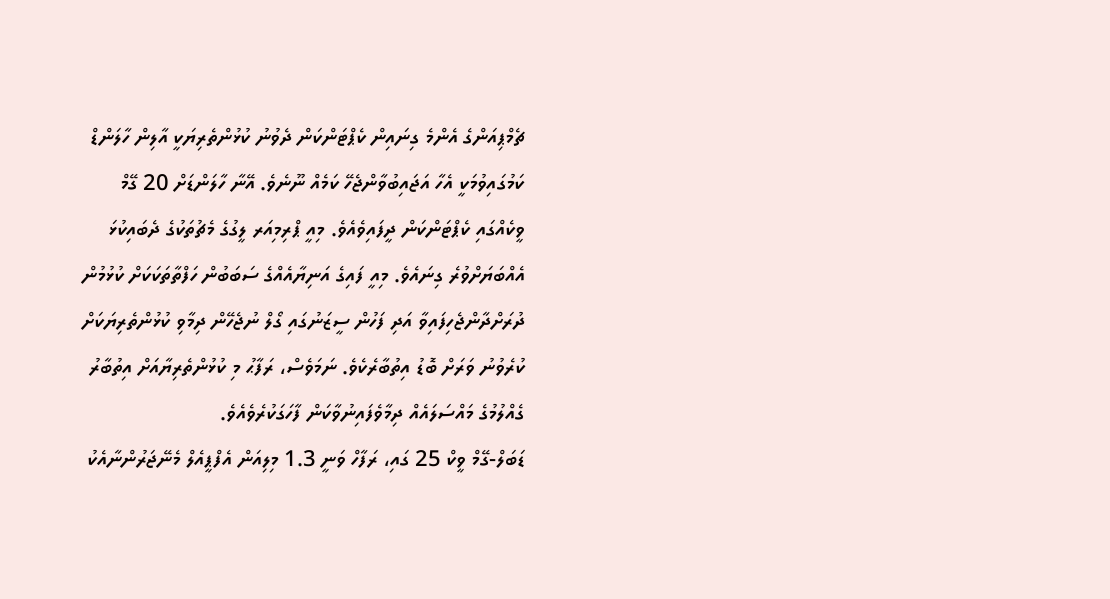ޗެމްޕިއަންގެ އެންމެ ގިނައިން ކެޕްޓަންކަން ދެވުނު ކުޅުންތެރިޔަކީ އާލިން ހާލަންޑް ކަމުގައިވުމަކީ އެހާ އަޖައިބުވާންޖެހޭ ކަމެއް ނޫނެވެ. އޭނާ ހާލަންޑަށް 20 ގޭމް ވީކެއްގައި ކެޕްޓަންކަން ދީފައިވެއެވެ. މިއީ ޕްރިމިއަރ ލީގުގެ މެޗުތަކުގެ ދެބައިކުޅަ އެއްބަޔަށްވުރެ ގިނައެވެ. މިއީ ފައިގެ އަނިޔާއެއްގެ ސަބަބުން ހަފްތާތަކަކަށް ކުޅުމުން ދުރަށްދާންޖެހިފައިވާ އަދި ފަހުން ސީޒަނުގައި ގޯލް ނުޖެހޭން ދިމާވި ކުޅުންތެރިޔަކަށް ކުރެވުނު ވަރަށް ބޮޑު އިތުބާރެކެވެ. ނަމަވެސް، ރަފާޙު މި ކުޅުންތެރިޔާއަށް އިތުބާރު ގެއްލުމުގެ މައްސަލައެއް ދިމާވެފައިނުވާކަން ފާހަގަކުރެވެއެވެ.
ޑަބަލް-ގޭމް ވީކް 25 ގައި، ރަފާހް ވަނީ 1.3 މިލިއަން އެފްޕީއެލް މެނޭޖަރުންނާއެކު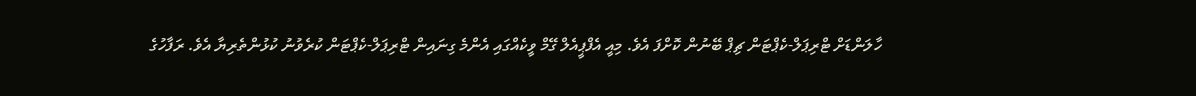ހާލަންޑަށް ޓްރިޕަލް-ކެޕްޓަން ޗިޕް ބޭނުން ކޮށްފަ އެވެ. މިއީ އެފްޕީއެލް ގޭމް ވީކެއްގައި އެންމެ ގިނައިން ޓްރިޕަލް-ކެޕްޓަން ކުރެވުނު ކުޅުންތެރިޔާ އެވެ. ރަފާހުގެ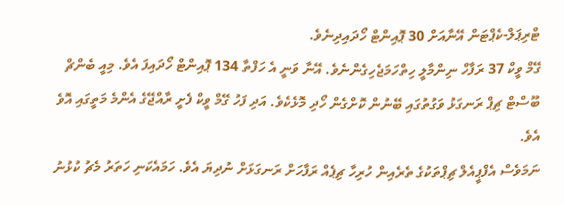ޓްރިޕަލް-ކެޕްޓަން އޭނާއަށް 30 ޕޮއިންޓް ހޯދައިދިނެވެ.
ގޭމް ވީކް 37 ރަފާހް ނިންމާލީ ހިތްހަމަޖެހިގެންނެވެ. އޭނާ ވަނީ އެ ހަފްތާ 134 ޕޮއިންޓް ހޯދައިފަ އެވެ. މިއީ ބެންޗް ބޫސްޓް ޗިޕް ރަނގަޅު ވަގުތުގައި ބޭނުން ކޮށްގެން ހޯދި މޮޅެކެވެ. އަދި ފަހު ގޭމް ވީކް ފެށީ ރާއްޖޭގެ އެންމެ މަތީގައި އޮވެ އެވެ.
ނަމަވެސް އެފްޕީއެލް ޗިޕްތަކުގެ ތެރެއިން ހުރިހާ ޗިޕެއް ރަފާހަށް ރަނގަޅަށް ނުދިޔަ އެވެ. ހަމައެކަނި ހަތަރު މެޗު ކުޅުނު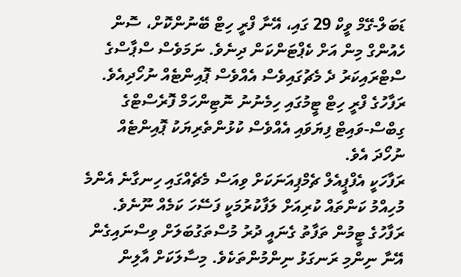ޑަބަލް-ގޭމް ވީކް 29 ގައި، އޭނާ ފްރީ ހިޓް ބޭނުންކޮށް، ސޮން ހެއުންގް މިން އަށް ކެޕްޓަންކަން ދިނެވެ. ނަމަވެސް ސްޕާސްގެ ސްޓްރައިކަރު ދެ މެޗުގައިވެސް އެއްވެސް ޕޮއިންޓެއް ނުހޯދިއެވެ. ރަފާހުގެ ފްރީ ހިޓް ޓީމުގައި ހިމެނުނު ނޮޓިންހަމް ފޮރެސްޓްގެ ގިބްސް-ވައިޓް ފިޔަވައި އެއްވެސް ކުޅުންތެރިޔަކު ޕޮއިންޓެއް ނުހޯދަ އެވެ.
ރަފާހަކީ އެފްޕީއެލް ޗެމްޕިއަނަކަށް ވިއަސް މެޗެއްގައި ހިނގާނެ އެންމެ މުހިއްމު ކަންތައް ކުރިއަށް ލަފާކުރުމަކީ ފަސޭހަ ކަމެއް ނޫނެވެ. ރަފާހުގެ ޓީމުން ތަފާތު ގެނައީ ދުރު މުސްތަގުބަލަށް ވިސްނައިގެން އޭނާ ނިންމި ރަނގަޅު ނިންމުންތަކެވެ. މިސާލަކަށް އާލިން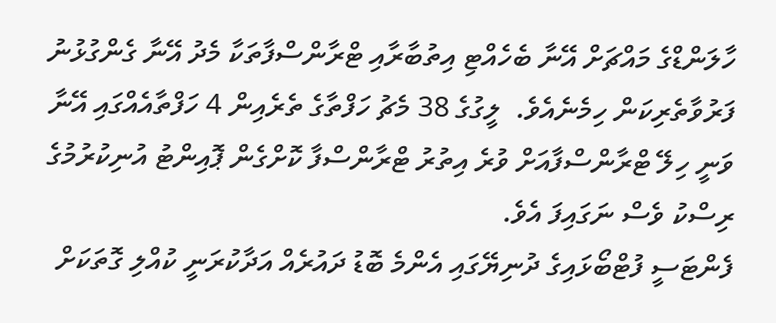ހާލަންޑްގެ މައްޗަށް އޭނާ ބެހެއްޓި އިތުބާރާއި ޓްރާންސްފާތަކާ މެދު އޭނާ ގެންގުޅުނު ފަރުވާތެރިކަން ހިމެނެއެވެ.  ލީގުގެ 38 މެޗު ހަފްތާގެ ތެރެއިން 4 ހަފްތާއެއްގައި އޭނާ ވަނީ ހިލޭ ޓްރާންސްފާއަށް ވުރެ އިތުރު ޓްރާންސްފާ ކޮށްގެން ޕޮއިންޓު އުނިކުރުމުގެ ރިސްކު ވެސް ނަގައިފަ އެވެ.
ފެންޓަސީ ފުޓްބޯޅައިގެ ދުނިޔޭގައި އެންމެ ބޮޑު ދައުރެއް އަދާކުރަނީ ކުއްލި ގޮތަކަށް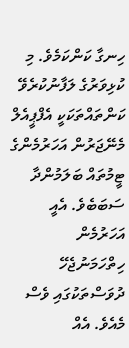ހިނގާ ކަންކަމެވެ. މި ކުޅިވަރުގެ ލަފާނުކުރެވޭ ކަންތައްތަކަކީ އެފްޕީއެލް މެނޭޖަރުން އަހަރުމެންގެ ޓީމުތައް ބަލަމުންދާ ސަބަބެވެ. އެއީ އަހަރުމެން ހިތްހަމަނުޖެހޭ ދުވަސްތަކުގައި ވެސް މެއެވެ. އެއް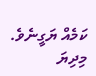ކަމެއް ޔަގީނެވެ. މިދިޔަ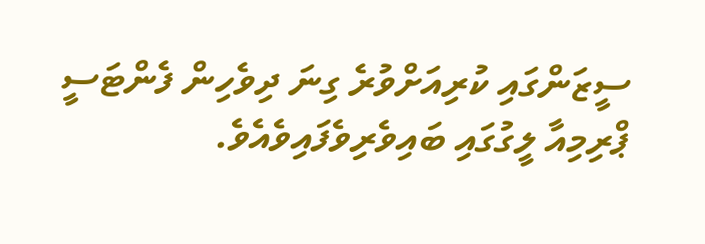ސީޒަންގައި ކުރިއަށްވުރެ ގިނަ ދިވެހިން ފެންޓަސީ ޕްރިމިއާ ލީގުގައި ބައިވެރިވެފައިވެއެވެ.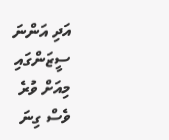އަދި އަންނަ ސީޒަންގައި މިއަށް ވުރެ ވެސް ގިނަ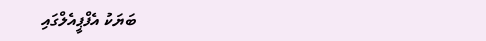ބަޔަކު އެފްޕީއެލްގައި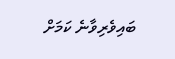ބައިވެރިވާނެ ކަމަށް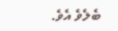ބެލެވެ އެވެ.